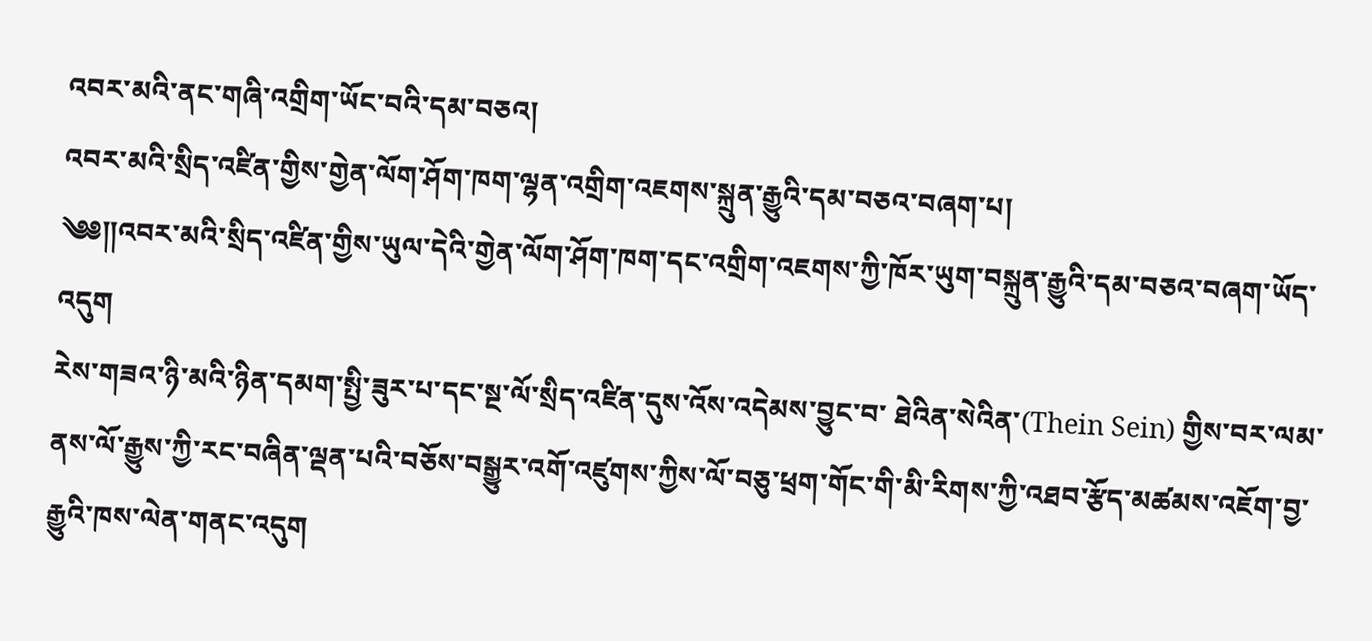འབར་མའི་ནང་གཞི་འགྲིག་ཡོང་བའི་དམ་བཅའ།
འབར་མའི་སྲིད་འཛིན་གྱིས་གྱེན་ལོག་ཤོག་ཁག་ལྷན་འགྲིག་འཇགས་སྐྲུན་རྒྱུའི་དམ་བཅའ་བཞག་པ།
༄༅༎འབར་མའི་སྲིད་འཛིན་གྱིས་ཡུལ་དེའི་གྱེན་ལོག་ཤོག་ཁག་དང་འགྲིག་འཇགས་ཀྱི་ཁོར་ཡུག་བསྐྲུན་རྒྱུའི་དམ་བཅའ་བཞག་ཡོད་འདུག
རེས་གཟའ་ཉི་མའི་ཉིན་དམག་སྤྱི་ཟུར་པ་དང་སྔ་ལོ་སྲིད་འཛིན་དུས་འོས་འདེམས་བྱུང་བ་ ཐེའིན་སེའིན་(Thein Sein) གྱིས་བར་ལམ་ནས་ལོ་རྒྱུས་ཀྱི་རང་བཞིན་ལྡན་པའི་བཅོས་བསྒྱུར་འགོ་འཛུགས་ཀྱིས་ལོ་བཅུ་ཕྲག་གོང་གི་མི་རིགས་ཀྱི་འཐབ་རྩོད་མཚམས་འཇོག་བྱ་རྒྱུའི་ཁས་ལེན་གནང་འདུག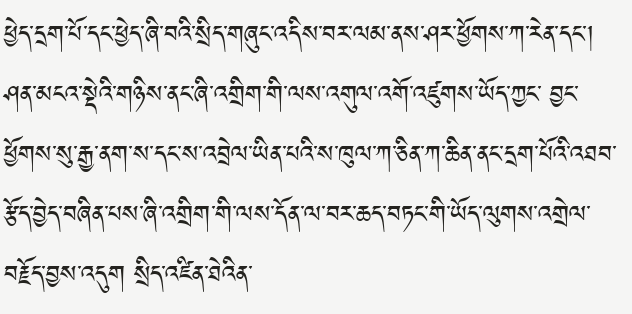ཕྱེད་དྲག་པོ་དང་ཕྱེད་ཞི་བའི་སྲིད་གཞུང་འདིས་བར་ལམ་ནས་ཤར་ཕྱོགས་ཀ་རེན་དང་། ཤན་མངའ་སྡེའི་གཉིས་ནང་ཞི་འགྲིག་གི་ལས་འགུལ་འགོ་འཛུགས་ཡོད་ཀྱང་ བྱང་ཕྱོགས་སུ་རྒྱ་ནག་ས་དང་ས་འབྲེལ་ཡིན་པའི་ས་ཁུལ་ཀ་ཅིན་ཀ་ཆིན་ནང་དྲག་པོའི་འཐབ་རྩོད་བྱེད་བཞིན་པས་ཞི་འགྲིག་གི་ལས་དོན་ལ་བར་ཆད་བཏང་གི་ཡོད་ལུགས་འགྲེལ་བརྗོད་བྱས་འདུག སྲིད་འཛིན་ཐེའིན་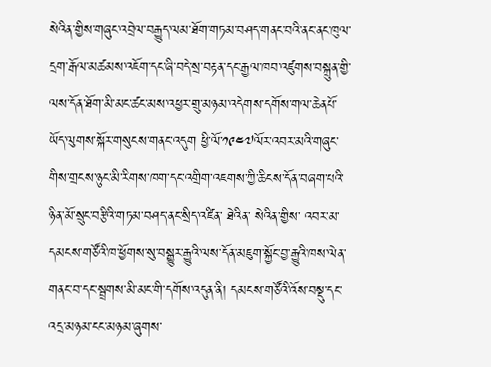སེའིན་གྱིས་གཞུང་འབྲེལ་བརྒྱུད་ལམ་ཐོག་གཏམ་བཤད་གནང་བའི་ནང་ནང་ཁུལ་དྲག་རྒོལ་མཚམས་འཇོག་དང་ཞི་བདེ་སྲ་བརྟན་དང་རྒྱལ་ཁབ་འཛུགས་བསྐྲུན་གྱི་ལས་དོན་ཐོག་མི་མང་ཚང་མས་འཕྱར་གྲུ་མཉམ་འདེགས་དགོས་གལ་ཆེནཔོ་ཡོད་ལུགས་སྐོར་གསུངས་གནང་འདུག ཕྱི་ལོ་༡༩༤༧ལོར་འབར་མའི་གཞུང་གིས་གྲངས་ཉུང་མི་རིགས་ཁག་དང་འགྲིག་འཇགས་ཀྱི་ཆིངས་དོན་བཞག་པའི་ཉིན་མོ་སྲུང་བརྩིའི་གཏམ་བཤད་ནང་སྲིད་འཛིན་ ཐེའིན་ སེའིན་གྱིས་ འབར་མ་དམངས་གཙོའི་ཁ་ཕྱོགས་སུ་བསྒྱུར་རྒྱུའི་ལས་དོན་མཇུག་སྐྱོང་བྱ་རྒྱུའི་ཁས་ལེན་གནང་བ་དང་སྦྲགས་མི་མང་གི་དགོས་འདུན་ནི། དམངས་གཙོའི་འོས་བསྡུ་དང་འདྲ་མཉམ་ངང་མཉམ་ཞུགས་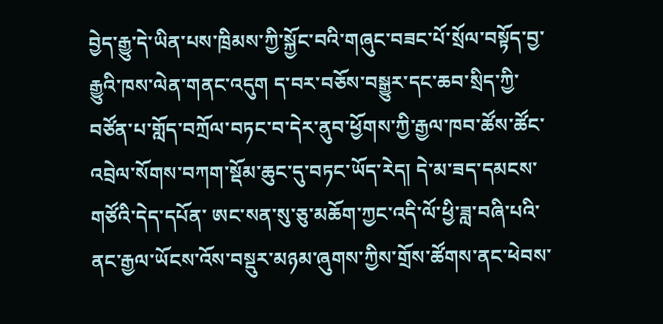བྱེད་རྒྱུ་དེ་ཡིན་པས་ཁྲིམས་ཀྱི་སྐྱོང་བའི་གཞུང་བཟང་པོ་སྲོལ་བསྟོད་བྱ་རྒྱུའི་ཁས་ལེན་གནང་འདུག ད་བར་བཅོས་བསྒྱུར་དང་ཆབ་སྲིད་ཀྱི་བཙོན་པ་གློད་བཀྲོལ་བཏང་བ་དེར་ནུབ་ཕྱོགས་ཀྱི་རྒྱལ་ཁབ་ཚོས་ཚོང་འབྲེལ་སོགས་བཀག་སྡོམ་ཆུང་དུ་བཏང་ཡོད་རེད། དེ་མ་ཟད་དམངས་གཙོའི་དེད་དཔོན་ ཨང་སན་སུ་ཅུ་མཆོག་ཀྱང་འདི་ལོ་ཕྱི་ཟླ་བཞི་པའི་ནང་རྒྱལ་ཡོངས་འོས་བསྡུར་མཉམ་ཞུགས་ཀྱིས་གྲོས་ཚོགས་ནང་ཕེབས་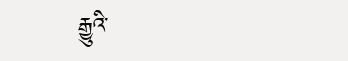རྒྱུའི་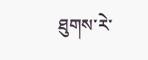ཐུགས་རེ་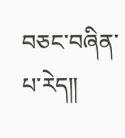བཅང་བཞིན་པ་རེད༎